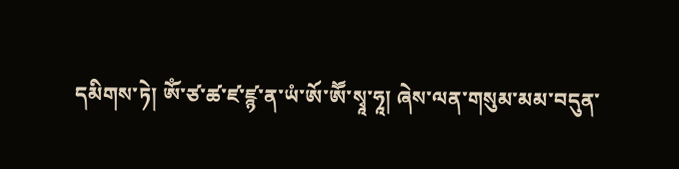དམིགས་ཏེ། ༀ་ཙ་ཚ་ཛ་ཛྙ་ན་ཡཾ་ཨོ་ཨཽ་སྭཱ་ཧཱ། ཞེས་ལན་གསུམ་མམ་བདུན་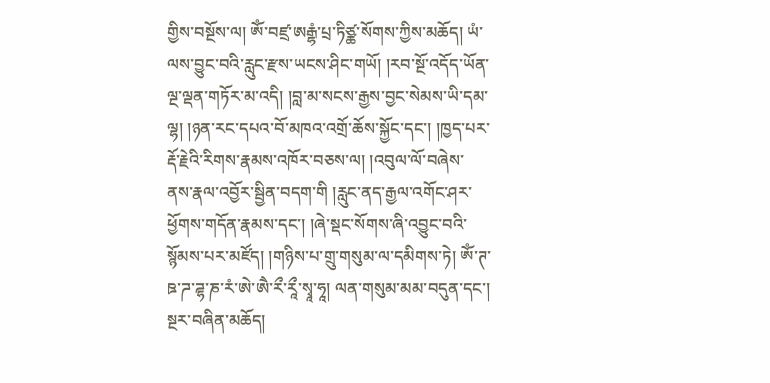གྱིས་བསྔོས་ལ། ༀ་བཛྲ་ཨརྒྷཾ་པྲ་ཏིཙྪ་སོགས་ཀྱིས་མཆོད། ཡཾ་ལས་བྱུང་བའི་རླུང་རྫས་ཡངས་ཤིང་གཡོ། །རབ་སྔོ་འདོད་ཡོན་ལྔ་ལྡན་གཏོར་མ་འདི། །བླ་མ་སངས་རྒྱས་བྱང་སེམས་ཡི་དམ་ལྷ། །ཉན་རང་དཔའ་བོ་མཁའ་འགྲོ་ཆོས་སྐྱོང་དང་། །ཁྱད་པར་རྡོ་རྗེའི་རིགས་རྣམས་འཁོར་བཅས་ལ། །འབུལ་ལོ་བཞེས་ནས་རྣལ་འབྱོར་སྦྱིན་བདག་གི །རླུང་ནད་རྒྱལ་འགོང་ཤར་ཕྱོགས་གདོན་རྣམས་དང་། །ཞེ་སྡང་སོགས་ཞི་འབྱུང་བའི་སྙོམས་པར་མཛོད། །གཉིས་པ་གྲུ་གསུམ་ལ་དམིགས་ཏེ། ༀ་ཊ་ཋ་ཌ་ཌྷ་ཎ་རཾ་ཨེ་ཨཻ་རྀ་རཱྀ་སྭཱ་ཧཱ། ལན་གསུམ་མམ་བདུན་དང་། སྔར་བཞིན་མཆོད།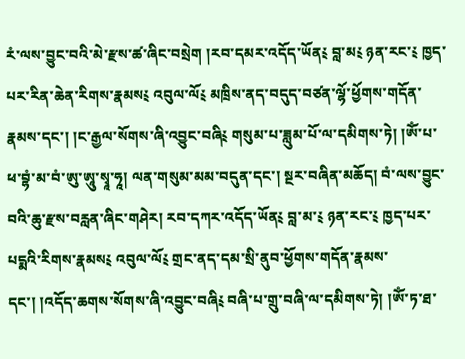རཾ་ལས་བྱུང་བའི་མེ་རྫས་ཚ་ཞིང་བསྲེག །རབ་དམར་འདོད་ཡོན༴ བླ་མ༴ ཉན་རང་༴ ཁྱད་པར་རིན་ཆེན་རིགས་རྣམས༴ འབུལ་ལོ༴ མཁྲིས་ནད་བདུད་བཙན་ལྷོ་ཕྱོགས་གདོན་རྣམས་དང་། །ང་རྒྱལ་སོགས་ཞི་འབྱུང་བཞི༴ གསུམ་པ་ཟླུམ་པོ་ལ་དམིགས་ཏེ། །ༀ་པ་ཕ་བྷཾ་མ་བཾ་ཨུ་ཨཱུ་སྭཱ་ཧཱ། ལན་གསུམ་མམ་བདུན་དང་། སྔར་བཞིན་མཆོད། བཾ་ལས་བྱུང་བའི་ཆུ་རྫས་བརླན་ཞིང་གཤེར། རབ་དཀར་འདོད་ཡོན༴ བླ་མ་༴ ཉན་རང་༴ ཁྱད་པར་པདྨའི་རིགས་རྣམས༴ འབུལ་ལོ༴ གྲང་ནད་དམ་སྲི་ནུབ་ཕྱོགས་གདོན་རྣམས་དང་། །འདོད་ཆགས་སོགས་ཞི་འབྱུང་བཞི༴ བཞི་པ་གྲུ་བཞི་ལ་དམིགས་ཏེ། །ༀ་ཏ་ཐ་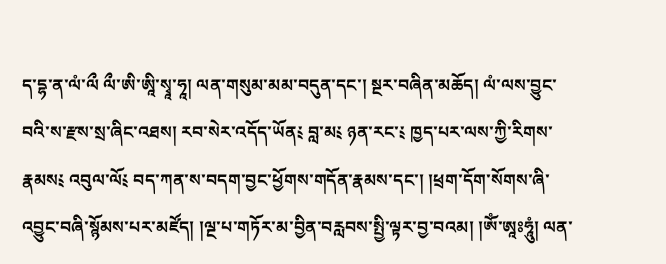ད་དྷ་ན་ལཾ་ལྀ ལྀ་ཨི་ཨཱི་སྭཱ་ཧཱ། ལན་གསུམ་མམ་བདུན་དང་། སྔར་བཞིན་མཆོད། ལཾ་ལས་བྱུང་བའི་ས་རྫས་སྲ་ཞིང་འཐས། རབ་སེར་འདོད་ཡོན༴ བླ་མ༴ ཉན་རང་༴ ཁྱད་པར་ལས་ཀྱི་རིགས་རྣམས༴ འབུལ་ལོ༴ བད་ཀན་ས་བདག་བྱང་ཕྱོགས་གདོན་རྣམས་དང་། །ཕྲག་དོག་སོགས་ཞི་འབྱུང་བཞི་སྙོམས་པར་མཛོད། །ལྔ་པ་གཏོར་མ་བྱིན་བརླབས་སྤྱི་ལྟར་བྱ་བའམ། །ༀ་ཨཱཿཧཱུཾ། ལན་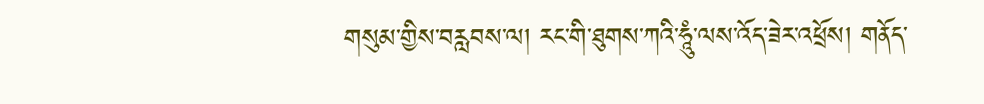གསུམ་གྱིས་བརླབས་ལ། རང་གི་ཐུགས་ཀའི་ཧཱུཾ་ལས་འོད་ཟེར་འཕྲོས། གནོད་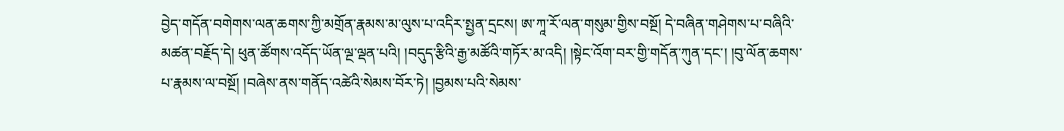བྱེད་གདོན་བགེགས་ལན་ཆགས་ཀྱི་མགྲོན་རྣམས་མ་ལུས་པ་འདིར་སྤྱན་དྲངས། ཨ་ཀཱ་རོ་ལན་གསུམ་གྱིས་བསྔོ། དེ་བཞིན་གཤེགས་པ་བཞིའི་མཚན་བརྗོད་དེ། ཕུན་ཚོགས་འདོད་ཡོན་ལྔ་ལྡན་པའི། །བདུད་རྩིའི་རྒྱ་མཚོའི་གཏོར་མ་འདི། །སྟེང་འོག་བར་གྱི་གདོན་ཀུན་དང་། །བུ་ལོན་ཆགས་པ་རྣམས་ལ་བསྔོ། །བཞེས་ནས་གནོད་འཚེའི་སེམས་བོར་ཏེ། །བྱམས་པའི་སེམས་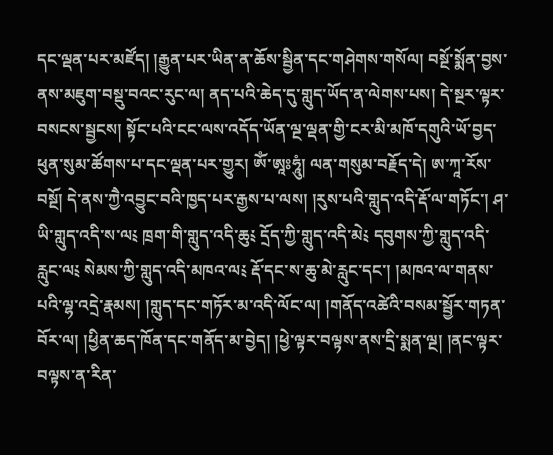དང་ལྡན་པར་མཛོད། །རྒྱུན་པར་ཡིན་ན་ཆོས་སྦྱིན་དང་གཤེགས་གསོལ། བསྔོ་སྨོན་བྱས་ནས་མཇུག་བསྡུ་བའང་རུང་ལ། ནད་པའི་ཆེད་དུ་གླུད་ཡོད་ན་ལེགས་པས། དེ་སྔར་ལྟར་བསངས་སྦྱངས། སྟོང་པའི་ངང་ལས་འདོད་ཡོན་ལྔ་ལྡན་གྱི་ངར་མི་མཁོ་དགུའི་ཡོ་བྱད་ཕུན་སུམ་ཚོགས་པ་དང་ལྡན་པར་གྱུར། ༀ་ཨཱཿཧཱུཾ། ལན་གསུམ་བརྗོད་དེ། ཨ་ཀཱ་རོས་བསྔོ། དེ་ནས་ཀྱཻ་འབྱུང་བའི་ཁྱད་པར་རྒྱས་པ་ལས། །རུས་པའི་གླུད་འདི་རྡོ་ལ་གཏོང་། ཤ་ཡི་གླུད་འདི་ས་ལ༴ ཁྲག་གི་གླུད་འདི་ཆུ༴ དྲོད་ཀྱི་གླུད་འདི་མེ༴ དབུགས་ཀྱི་གླུད་འདི་རླུང་ལ༴ སེམས་ཀྱི་གླུད་འདི་མཁའ་ལ༴ རྡོ་དང་ས་ཆུ་མེ་རླུང་དང་། །མཁའ་ལ་གནས་པའི་ལྷ་འདྲེ་རྣམས། །གླུད་དང་གཏོར་མ་འདི་ལོང་ལ། །གནོད་འཚེའི་བསམ་སྦྱོར་གཏན་བོར་ལ། །ཕྱིན་ཆད་ཁོན་དང་གནོད་མ་བྱེད། །ཕྱེ་ལྟར་བལྟས་ནས་དྲི་སྨན་ལྔ། །ནང་ལྟར་བལྟས་ན་རིན་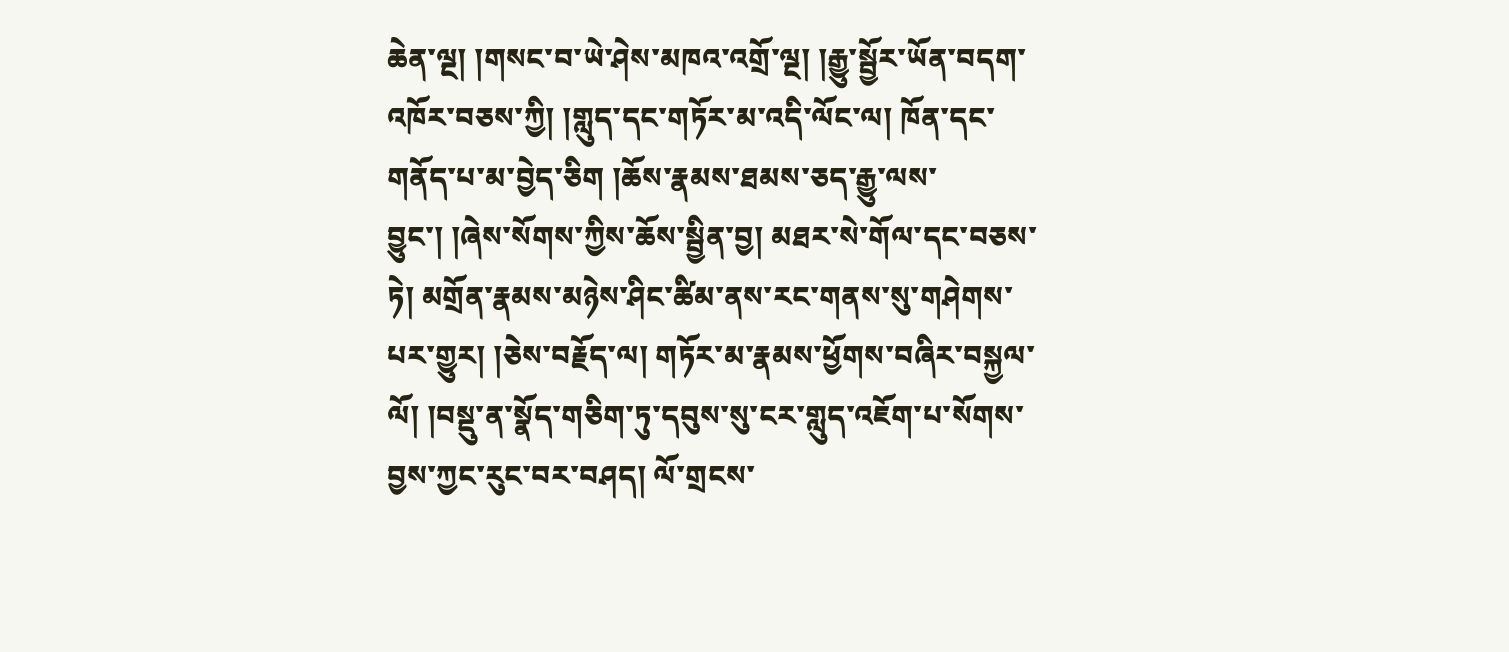ཆེན་ལྔ། །གསང་བ་ཡེ་ཤེས་མཁའ་འགྲོ་ལྔ། །རྒྱུ་སྦྱོར་ཡོན་བདག་འཁོར་བཅས་ཀྱི། །གླུད་དང་གཏོར་མ་འདི་ལོང་ལ། ཁོན་དང་གནོད་པ་མ་བྱེད་ཅིག །ཆོས་རྣམས་ཐམས་ཅད་རྒྱུ་ལས་བྱུང་། །ཞེས་སོགས་ཀྱིས་ཆོས་སྦྱིན་བྱ། མཐར་སེ་གོལ་དང་བཅས་ཏེ། མགྲོན་རྣམས་མཉེས་ཤིང་ཚིམ་ནས་རང་གནས་སུ་གཤེགས་པར་གྱུར། །ཅེས་བརྗོད་ལ། གཏོར་མ་རྣམས་ཕྱོགས་བཞིར་བསྐྱལ་ལོ། །བསྡུ་ན་སྣོད་གཅིག་ཏུ་དབུས་སུ་ངར་གླུད་འཇོག་པ་སོགས་བྱས་ཀྱང་རུང་བར་བཤད། ལོ་གྲངས་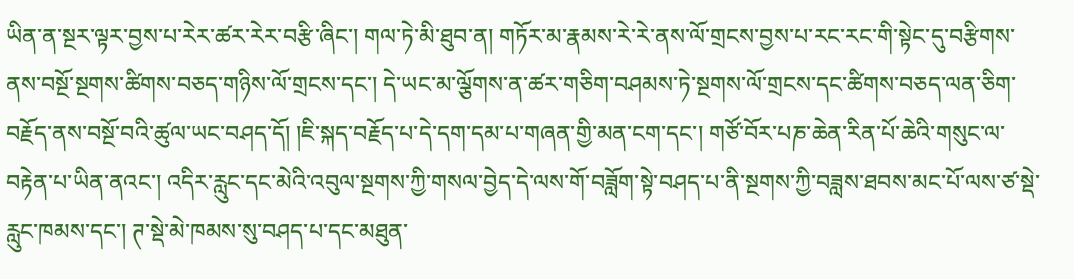ཡིན་ན་སྔར་ལྟར་བྱས་པ་རེར་ཚར་རེར་བརྩི་ཞིང་། གལ་ཏེ་མི་ཐུབ་ན། གཏོར་མ་རྣམས་རེ་རེ་ནས་ལོ་གྲངས་བྱས་པ་རང་རང་གི་སྟེང་དུ་བརྩིགས་ནས་བསྔོ་སྔགས་ཚིགས་བཅད་གཉིས་ལོ་གྲངས་དང་། དེ་ཡང་མ་ལྕོགས་ན་ཚར་གཅིག་བཤམས་ཏེ་སྔགས་ལོ་གྲངས་དང་ཚིགས་བཅད་ལན་ཅིག་བརྗོད་ནས་བསྔོ་བའི་ཚུལ་ཡང་བཤད་དོ། །ཇི་སྐད་བརྗོད་པ་དེ་དག་དམ་པ་གཞན་གྱི་མན་ངག་དང་། གཙོ་བོར་པཎ་ཆེན་རིན་པོ་ཆེའི་གསུང་ལ་བརྟེན་པ་ཡིན་ནའང་། འདིར་རླུང་དང་མེའི་འབུལ་སྔགས་ཀྱི་གསལ་བྱེད་དེ་ལས་གོ་བཟློག་སྟེ་བཤད་པ་ནི་སྔགས་ཀྱི་བཟླས་ཐབས་མང་པོ་ལས་ཙ་སྡེ་རླུང་ཁམས་དང་། ཊ་སྡེ་མེ་ཁམས་སུ་བཤད་པ་དང་མཐུན་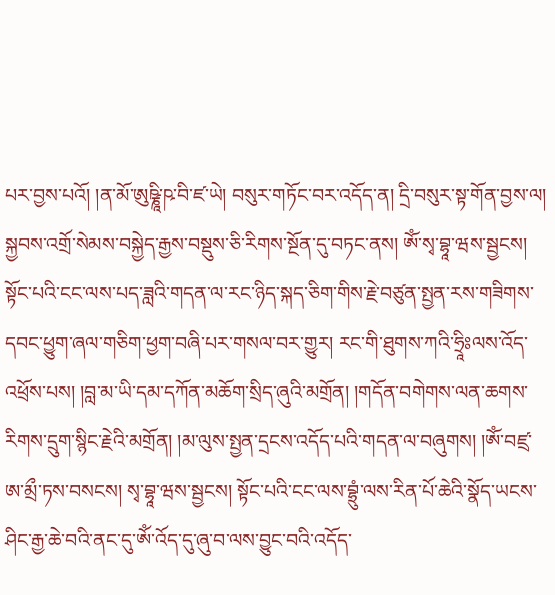པར་བྱས་པའོ། །ན་མོ་ཨུཥྞཱི་ཥ་བི་ཛ་ཡེ། བསུར་གཏོང་བར་འདོད་ན། དྲི་བསུར་སྟ་གོན་བྱས་ལ། སྐྱབས་འགྲོ་སེམས་བསྐྱེད་རྒྱས་བསྡུས་ཅི་རིགས་སྔོན་དུ་བཏང་ནས། ༀ་སྭ་བྷཱ་ཝས་སྦྱངས། སྟོང་པའི་ངང་ལས་པད་ཟླའི་གདན་ལ་རང་ཉིད་སྐད་ཅིག་གིས་རྗེ་བཙུན་སྤྱན་རས་གཟིགས་དབང་ཕྱུག་ཞལ་གཅིག་ཕྱག་བཞི་པར་གསལ་བར་གྱུར། རང་གི་ཐུགས་ཀའི་ཧྲཱིཿལས་འོད་འཕྲོས་པས། །བླ་མ་ཡི་དམ་དཀོན་མཆོག་སྲིད་ཞུའི་མགྲོན། །གདོན་བགེགས་ལན་ཆགས་རིགས་དྲུག་སྙིང་རྗེའི་མགྲོན། །མ་ལུས་སྤྱན་དྲངས་འདོད་པའི་གདན་ལ་བཞུགས། །ༀ་བཛྲ་ཨ་མྲྀ་ཏས་བསངས། སྭ་བྷཱ་ཝས་སྦྱངས། སྟོང་པའི་ངང་ལས་བྷྲུཾ་ལས་རིན་པོ་ཆེའི་སྣོད་ཡངས་ཤིང་རྒྱ་ཆེ་བའི་ནང་དུ་ༀ་འོད་དུ་ཞུ་བ་ལས་བྱུང་བའི་འདོད་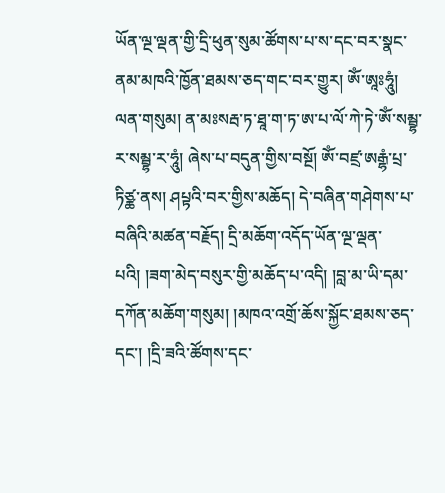ཡོན་ལྔ་ལྡན་གྱི་དྲི་ཕུན་སུམ་ཚོགས་པ་ས་དང་བར་སྣང་ནམ་མཁའི་ཁྱོན་ཐམས་ཅད་གང་བར་གྱུར། ༀ་ཨཱཿཧཱུཾ། ལན་གསུམ། ན་མཿསརྦ་ཏ་ཐཱ་ག་ཏ་ཨ་པ་ལོ་ཀེ་ཏེ་ༀ་སམྦྷ་ར་སམྦྷ་ར་ཧཱུཾ། ཞེས་པ་བདུན་གྱིས་བསྔོ། ༀ་བཛྲ་ཨརྒྷཾ་པྲ་ཏིཙྪ་ནས། ཤཔྟའི་བར་གྱིས་མཆོད། དེ་བཞིན་གཤེགས་པ་བཞིའི་མཚན་བརྗོད། དྲི་མཆོག་འདོད་ཡོན་ལྔ་ལྡན་པའི། །ཟག་མེད་བསུར་གྱི་མཆོད་པ་འདི། །བླ་མ་ཡི་དམ་དཀོན་མཆོག་གསུམ། །མཁའ་འགྲོ་ཆོས་སྐྱོང་ཐམས་ཅད་དང་། །དྲི་ཟའི་ཚོགས་དང་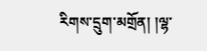རིགས་དྲུག་མགྲོན། །ལྷ་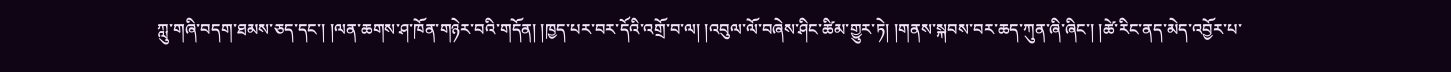ཀླུ་གཞི་བདག་ཐམས་ཅད་དང་། །ལན་ཆགས་ཤ་ཁོན་གཉེར་བའི་གདོན། །ཁྱད་པར་བར་དོའི་འགྲོ་བ་ལ། །འབུལ་ལོ་བཞེས་ཤིང་ཚིམ་གྱུར་ཏེ། །གནས་སྐབས་བར་ཆད་ཀུན་ཞི་ཞིང་། །ཚེ་རིང་ནད་མེད་འབྱོར་པ་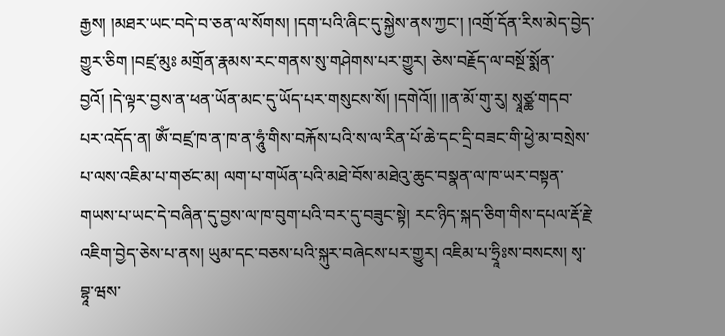རྒྱས། །མཐར་ཡང་བདེ་བ་ཅན་ལ་སོགས། །དག་པའི་ཞིང་དུ་སྐྱེས་ནས་ཀྱང་། །འགྲོ་དོན་རིས་མེད་བྱེད་གྱུར་ཅིག །བཛྲ་མུཿ མགྲོན་རྣམས་རང་གནས་སུ་གཤེགས་པར་གྱུར། ཅེས་བརྗོད་ལ་བསྔོ་སྨོན་བྱའོ། །དེ་ལྟར་བྱས་ན་ཕན་ཡོན་མང་དུ་ཡོད་པར་གསུངས་སོ། །དགེའོ།། །།ན་མོ་གུ་རུ། སྭཱཙྪ་གདབ་པར་འདོད་ན། ༀ་བཛྲ་ཁ་ན་ཁ་ན་ཧཱུཾ་གིས་བརྐོས་པའི་ས་ལ་རིན་པོ་ཆེ་དང་དྲི་བཟང་གི་ཕྱེ་མ་བསྲེས་པ་ལས་འཇིམ་པ་གཙང་མ། ལག་པ་གཡོན་པའི་མཐེ་བོས་མཐེའུ་ཆུང་བསྣན་ལ་ཁ་ཡར་བསྟན་གཡས་པ་ཡང་དེ་བཞིན་དུ་བྱས་ལ་ཁ་བུག་པའི་བར་དུ་བཟུང་སྟེ། རང་ཉིད་སྐད་ཅིག་གིས་དཔལ་རྡོ་རྗེ་འཇིག་བྱེད་ཅེས་པ་ནས། ཡུམ་དང་བཅས་པའི་སྐུར་བཞེངས་པར་གྱུར། འཇིམ་པ་ཧྲཱིཿས་བསངས། སྭ་བྷཱ་ཝས་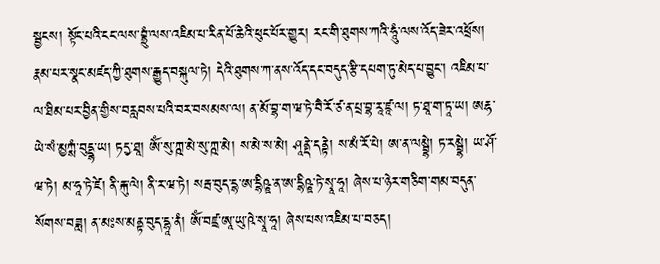སྦྱངས། སྟོང་པའི་ངང་ལས་བྷྲུཾ་ལས་འཇིམ་པ་རིན་པོ་ཆེའི་ཕུང་པོར་གྱུར། རང་གི་ཐུགས་ཀའི་ཧཱུཾ་ལས་འོད་ཟེར་འཕྲོས། རྣམ་པར་སྣང་མཛད་ཀྱི་ཐུགས་རྒྱུད་བསྐུལ་ཏེ། དེའི་ཐུགས་ཀ་ནས་འོད་དང་བདུད་རྩི་དཔག་ཏུ་མེད་པ་བྱུང་། འཇིམ་པ་ལ་ཐིམ་པར་བྱིན་གྱིས་བརླབས་པའི་བར་བསམས་ལ། ན་མོ་བྷ་ག་ཝ་ཏེ་བཻ་རོ་ཙ་ན་པྲ་བྷ་རཱ་ཛཱ་ལ། ཏ་ཐཱ་ག་ཏཱ་ཡ། ཨརྷ་ཡེ་སཾ་མྱཀྶཾ་བུདྡྷ་ཡ། ཏདྱ་ཐཱ། ༀ་སུ་ཀྵ་མེ་སུ་ཀྵ་མེ། ས་མེ་ས་མེ། ཤཱནྡེ་དནྟེ། ས་མཾ་རོ་པེ། ཨ་ན་ལམྦྷེ། ཏ་རམྦྷེ། ཡ་ཤོ་ཝ་ཏེ། མ་ཧཱ་ཏེ་ཛེ། ནི་རྐུ་ལེ། ནི་ར་ཝ་ཏེ། སརྦ་བུད་དྷ་ཨ་དྷིཥྛ་ན་ཨ་དྷིཥྛ་ཏེ་སྭཱ་ཧཱ། ཞེས་པ་ཉེར་གཅིག་གམ་བདུན་སོགས་བཟླ། ན་མཿས་མནྟ་བུད་དྷཱ་ནཾ། ༀ་བཛྲ་ཨཱ་ཡུ་ཥེ་སྭཱ་ཧཱ། ཞེས་པས་འཇིམ་པ་བཅད།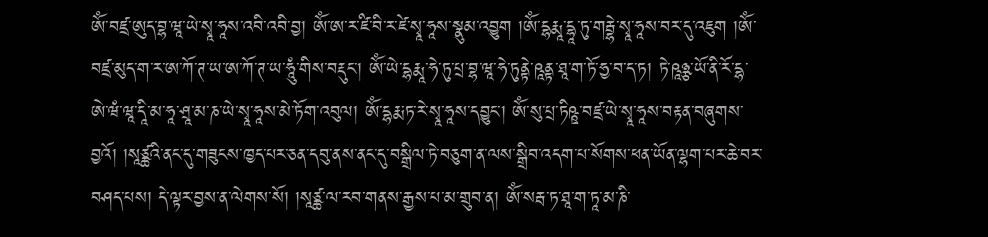ༀ་བཛྲ་ཨུད་བྷ་ཝཱ་ཡེ་སྭཱ་ཧཱས་འབི་འབི་བྱ། ༀ་ཨ་ར་ཛི་བི་ར་ཛེ་སྭཱ་ཧཱས་སྣུམ་འབྱུག །ༀ་དྷརྨཱ་དྷཱ་ཏུ་གརྦྷེ་སྭཱ་ཧཱས་བར་དུ་འཇུག །ༀ་བཛྲ་མུད་ག་ར་ཨ་ཀོ་ཊ་ཡ་ཨ་ཀོ་ཊ་ཡ་ཧཱུཾ་གིས་བརྡུང་། ༀ་ཡེ་དྷརྨཱ་ཧེ་ཏུ་པྲ་བྷ་ཝཱ་ཧེ་ཏུནྟེ་ཥཱནྟ་ཐཱ་ག་ཏོ་ཧྱ་བ་ད་ཏ། ཏེ་ཥཱཉྩ་ཡོ་ནི་རོ་དྷ་ཨེ་ཝཾ་ཝཱ་དཱི་མ་ཧཱ་ཤྲཱ་མ་ཎ་ཡེ་སྭཱ་ཧཱས་མེ་ཏོག་འབུལ། ༀ་དྷརྨ་ཏ་རེ་སྭཱ་ཧཱས་དབྱུང་། ༀ་སུ་པྲ་ཏིཥྛ་བཛྲ་ཡེ་སྭཱ་ཧཱས་བརྟན་བཞུགས་བྱའོ། །སཱཙྪའི་ནང་དུ་གཟུངས་ཁྱད་པར་ཅན་དབུ་ནས་ནང་དུ་བསྒྲིལ་ཏེ་བཅུག་ན་ལས་སྒྲིབ་འདག་པ་སོགས་ཕན་ཡོན་ལྷག་པར་ཆེ་བར་བཤད་པས། དེ་ལྟར་བྱས་ན་ལེགས་སོ། །སཱཙྪ་ལ་རབ་གནས་རྒྱས་པ་མ་གྲུབ་ན། ༀ་སརྦ་ཏ་ཐཱ་ག་ཏཱ་མ་ཎི་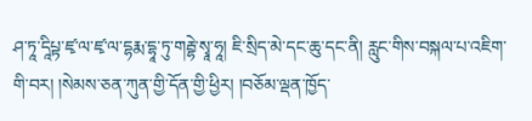ཤ་ཏཱ་དཱིཔྟ་ཛྭ་ལ་ཛྭ་ལ་དྷརྨ་དྷཱ་ཏུ་གརྦྷེ་སྭཱ་ཧཱ། ཇི་སྲིད་མེ་དང་ཆུ་དང་ནི། རླུང་གིས་བསྐལ་པ་འཇིག་གི་བར། །སེམས་ཅན་ཀུན་གྱི་དོན་གྱི་ཕྱིར། །བཅོམ་ལྡན་ཁྱོད་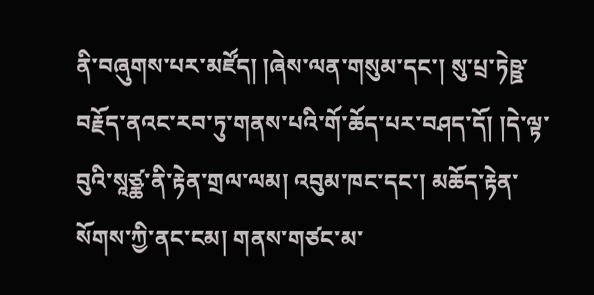ནི་བཞུགས་པར་མཛོད། །ཞེས་ལན་གསུམ་དང་། སུ་པྲ་ཏེཥྛ་བརྗོད་ནའང་རབ་ཏུ་གནས་པའི་གོ་ཆོད་པར་བཤད་དོ། །དེ་ལྟ་བུའི་སཱཙྪ་ནི་རྟེན་གྲལ་ལམ། འབུམ་ཁང་དང་། མཆོད་རྟེན་སོགས་ཀྱི་ནང་ངམ། གནས་གཙང་མ་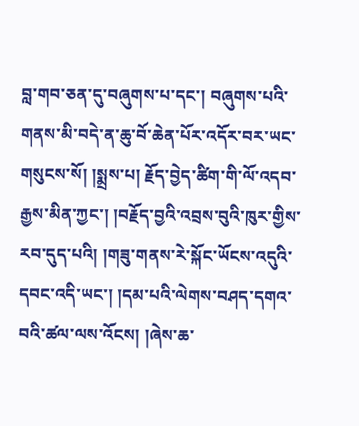བླ་གབ་ཅན་དུ་བཞུགས་པ་དང་། བཞུགས་པའི་གནས་མི་བདེ་ན་ཆུ་བོ་ཆེན་པོར་འདོར་བར་ཡང་གསུངས་སོ། །སྨྲས་པ། རྗོད་བྱེད་ཚིག་གི་ལོ་འདབ་རྒྱས་མིན་ཀྱང་། །བརྗོད་བྱའི་འབྲས་བུའི་ཁུར་གྱིས་རབ་དུད་པའི། །གཟུ་གནས་རེ་སྐོང་ཡོངས་འདུའི་དབང་འདི་ཡང་། །དམ་པའི་ལེགས་བཤད་དགའ་བའི་ཚལ་ལས་འོངས། །ཞེས་ཆ་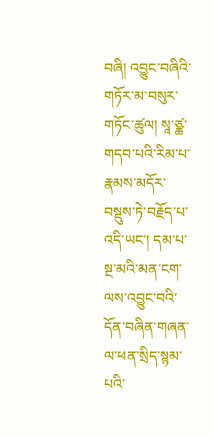བཞི། འབྱུང་བཞིའི་གཏོར་མ་བསུར་གཏོང་ཚུལ། སཱ་ཙྪ་གདབ་པའི་རིམ་པ་རྣམས་མདོར་བསྡུས་ཏེ་བརྗོད་པ་འདི་ཡང་། དམ་པ་སྔ་མའི་མན་ངག་ལས་འབྱུང་བའི་དོན་བཞིན་གཞན་ལ་ཕན་སྲིད་སྙམ་པའི་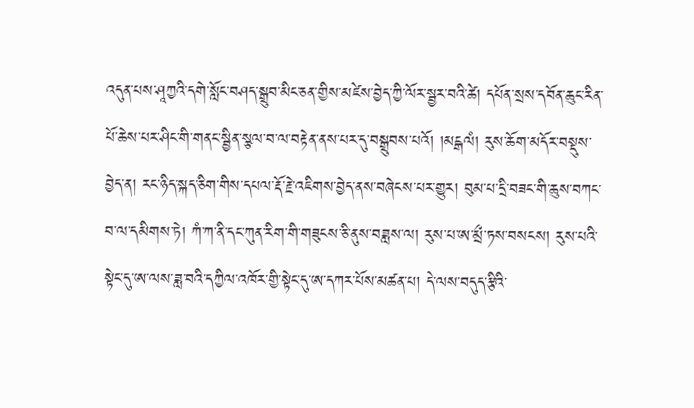འདུན་པས་ཤཱཀྱའི་དགེ་སློང་བཤད་སྒྲུབ་མིང་ཅན་གྱིས་མཛེས་བྱེད་ཀྱི་ལོར་སྦྱར་བའི་ཚེ། དཔོན་སྲས་དབོན་ཆུང་རིན་པོ་ཆེས་པར་ཤིང་གི་གནང་སྦྱིན་སྩལ་བ་ལ་བརྟེན་ནས་པར་དུ་བསྒྲུབས་པའོ། །མངྒལཾ། རུས་ཆོག་མདོར་བསྡུས་བྱེད་ན། རང་ཉིད་སྐད་ཅིག་གིས་དཔལ་རྡོ་རྗེ་འཇིགས་བྱེད་ནས་བཞེངས་པར་གྱུར། བུམ་པ་དྲི་བཟང་གི་ཆུས་བཀང་བ་ལ་དམིགས་ཏེ། ཀཾ་ཀ་ནི་དང་ཀུན་རིག་གི་གཟུངས་ཅི་ནུས་བཟླས་ལ། རུས་པ་ཨ་མྲྀ་ཏས་བསངས། རུས་པའི་སྟེང་དུ་ཨ་ལས་ཟླ་བའི་དཀྱིལ་འཁོར་གྱི་སྟེང་དུ་ཨ་དཀར་པོས་མཚན་པ། དེ་ལས་བདུད་རྩིའི་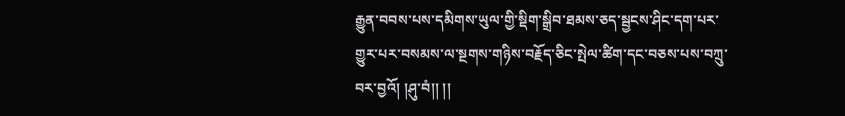རྒྱུན་བབས་པས་དམིགས་ཡུལ་གྱི་སྡིག་སྒྲིབ་ཐམས་ཅད་སྦྱངས་ཤིང་དག་པར་གྱུར་པར་བསམས་ལ་སྔགས་གཉིས་བརྗོད་ཅིང་སྤེལ་ཚིག་དང་བཅས་པས་བཀྲུ་བར་བྱའོ། །ཤུ་བཾ།། །།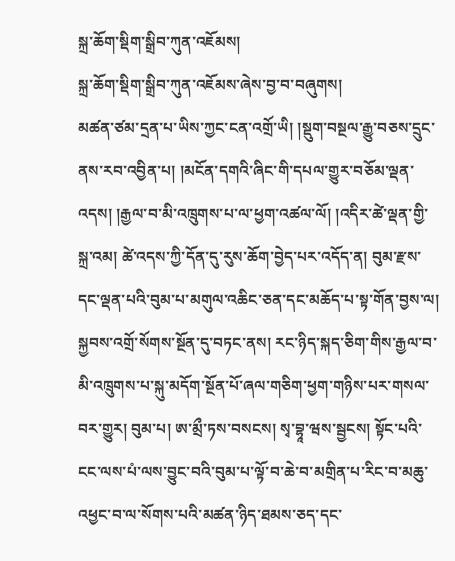སྐྲ་ཆོག་སྡིག་སྒྲིབ་ཀུན་འཇོམས།
སྐྲ་ཆོག་སྡིག་སྒྲིབ་ཀུན་འཇོམས་ཞེས་བྱ་བ་བཞུགས།
མཚན་ཙམ་དྲན་པ་ཡིས་ཀྱང་ངན་འགྲོ་ཡི། །སྡུག་བསྔལ་རྒྱུ་བཅས་དྲུང་ནས་རབ་འབྱིན་པ། །མངོན་དགའི་ཞིང་གི་དཔལ་གྱུར་བཅོམ་ལྡན་འདས། །རྒྱལ་བ་མི་འཁྲུགས་པ་ལ་ཕྱག་འཚལ་ལོ། །འདིར་ཚེ་ལྡན་གྱི་སྐྲ་འམ། ཚེ་འདས་ཀྱི་དོན་དུ་རུས་ཆོག་བྱེད་པར་འདོད་ན། བུམ་རྫས་དང་ལྡན་པའི་བུམ་པ་མགུལ་འཆིང་ཅན་དང་མཆོད་པ་སྟ་གོན་བྱས་ལ། སྐྱབས་འགྲོ་སོགས་སྔོན་དུ་བཏང་ནས། རང་ཉིད་སྐད་ཅིག་གིས་རྒྱལ་བ་མི་འཁྲུགས་པ་སྐུ་མདོག་སྔོན་པོ་ཞལ་གཅིག་ཕྱག་གཉིས་པར་གསལ་བར་གྱུར། བུམ་པ། ཨ་མྲྀ་ཏས་བསངས། སྭ་བྷཱ་ཝས་སྦྱངས། སྟོང་པའི་ངང་ལས་པཾ་ལས་བྱུང་བའི་བུམ་པ་ལྟོ་བ་ཆེ་བ་མགྲིན་པ་རིང་བ་མཆུ་འཕྱང་བ་ལ་སོགས་པའི་མཚན་ཉིད་ཐམས་ཅད་དང་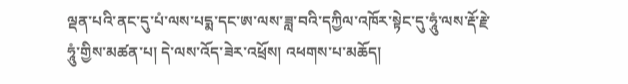ལྡན་པའི་ནང་དུ་པཾ་ལས་པདྨ་དང་ཨ་ལས་ཟླ་བའི་དཀྱིལ་འཁོར་སྟེང་དུ་ཧཱུཾ་ལས་རྡོ་རྗེ་ཧཱུཾ་གྱིས་མཚན་པ། དེ་ལས་འོད་ཟེར་འཕྲོས། འཕགས་པ་མཆོད།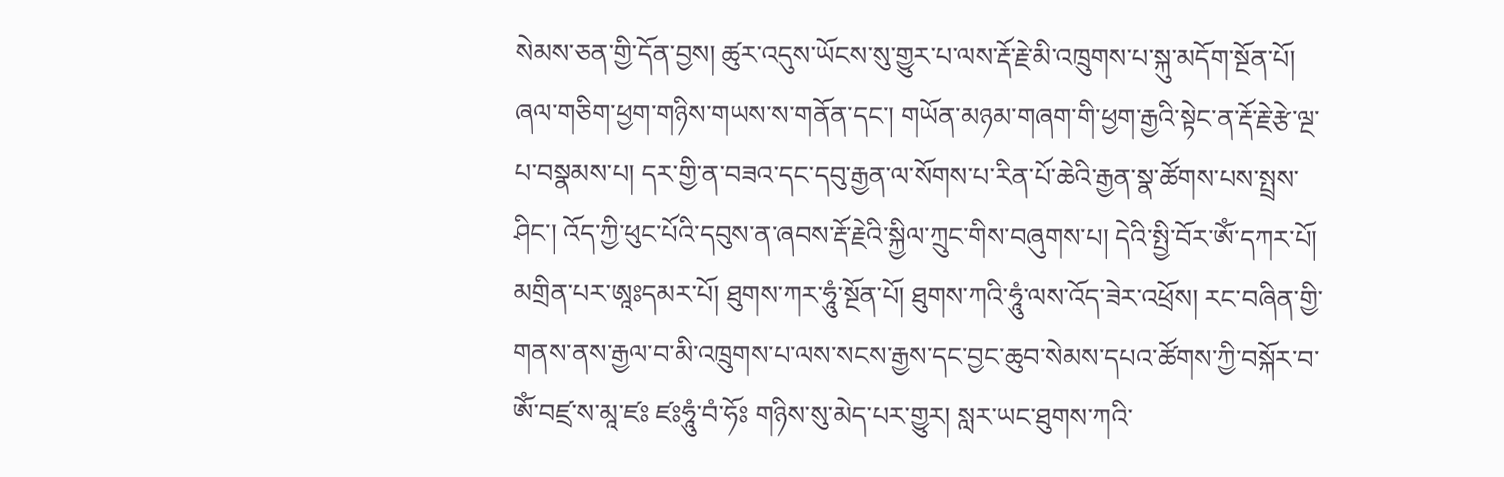སེམས་ཅན་གྱི་དོན་བྱས། ཚུར་འདུས་ཡོངས་སུ་གྱུར་པ་ལས་རྡོ་རྗེ་མི་འཁྲུགས་པ་སྐུ་མདོག་སྔོན་པོ། ཞལ་གཅིག་ཕྱག་གཉིས་གཡས་ས་གནོན་དང་། གཡོན་མཉམ་གཞག་གི་ཕྱག་རྒྱའི་སྟེང་ན་རྡོ་རྗེ་རྩེ་ལྔ་པ་བསྣམས་པ། དར་གྱི་ན་བཟའ་དང་དབུ་རྒྱན་ལ་སོགས་པ་རིན་པོ་ཆེའི་རྒྱན་སྣ་ཚོགས་པས་སྤྲས་ཤིང་། འོད་ཀྱི་ཕུང་པོའི་དབུས་ན་ཞབས་རྡོ་རྗེའི་སྐྱིལ་ཀྲུང་གིས་བཞུགས་པ། དེའི་སྤྱི་བོར་ༀ་དཀར་པོ། མགྲིན་པར་ཨཱཿདམར་པོ། ཐུགས་ཀར་ཧཱུཾ་སྔོན་པོ། ཐུགས་ཀའི་ཧཱུཾ་ལས་འོད་ཟེར་འཕྲོས། རང་བཞིན་གྱི་གནས་ནས་རྒྱལ་བ་མི་འཁྲུགས་པ་ལས་སངས་རྒྱས་དང་བྱང་ཆུབ་སེམས་དཔའ་ཚོགས་ཀྱི་བསྐོར་བ་ༀ་བཛྲ་ས་མཱ་ཛཿ ཛཿཧཱུཾ་བཾ་ཧོཿ གཉིས་སུ་མེད་པར་གྱུར། སླར་ཡང་ཐུགས་ཀའི་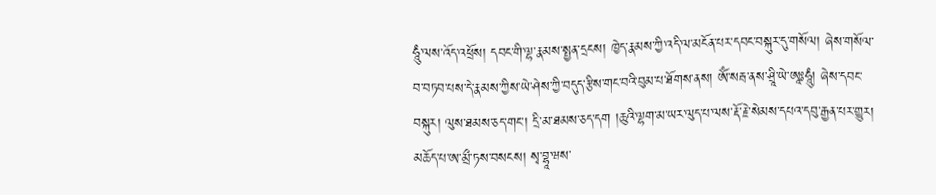ཧཱུཾ་ལས་འོད་འཕྲོས། དབང་གི་ལྷ་རྣམས་སྤྱན་དྲངས། ཁྱེད་རྣམས་ཀྱི་འདི་ལ་མངོན་པར་དབང་བསྐུར་དུ་གསོལ། ཞེས་གསོལ་བ་བཏབ་པས་དེ་རྣམས་ཀྱིས་ཡེ་ཤེས་ཀྱི་བདུད་རྩིས་གང་བའི་བུམ་པ་ཐོགས་ནས། ༀ་སརྦ་ནས་ཤྲཱི་ཡེ་ཨཱཿཧཱུཾ། ཞེས་དབང་བསྐུར། ལུས་ཐམས་ཅད་གང་། དྲི་མ་ཐམས་ཅད་དག །ཆུའི་ལྷག་མ་ཡར་ལུད་པ་ལས་རྡོ་རྗེ་སེམས་དཔའ་དབུ་རྒྱན་པར་གྱུར། མཆོད་པ་ཨ་མྲྀ་ཏས་བསངས། སྭ་བྷཱ་ཝས་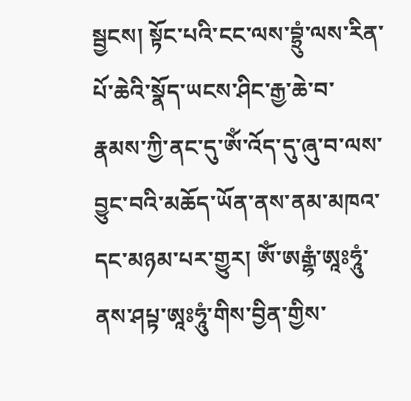སྦྱངས། སྟོང་པའི་ངང་ལས་བྷྲུཾ་ལས་རིན་པོ་ཆེའི་སྣོད་ཡངས་ཤིང་རྒྱ་ཆེ་བ་རྣམས་ཀྱི་ནང་དུ་ༀ་འོད་དུ་ཞུ་བ་ལས་བྱུང་བའི་མཆོད་ཡོན་ནས་ནམ་མཁའ་དང་མཉམ་པར་གྱུར། ༀ་ཨརྒྷཾ་ཨཱཿཧཱུཾ་ནས་ཤཔྟ་ཨཱཿཧཱུཾ་གིས་བྱིན་གྱིས་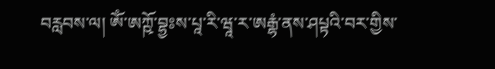བརླབས་ལ། ༀ་ཨཀྵོ་བྷྱཿས་པཱ་རི་ཝཱ་ར་ཨརྒྷཾ་ནས་ཤཔྟའི་བར་གྱིས་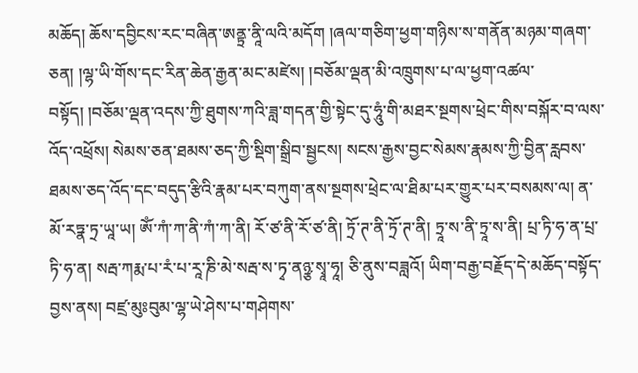མཆོད། ཆོས་དབྱིངས་རང་བཞིན་ཨནྟྲ་ནཱི་ལའི་མདོག །ཞལ་གཅིག་ཕྱག་གཉིས་ས་གནོན་མཉམ་གཞག་ཅན། །ལྷ་ཡི་གོས་དང་རིན་ཆེན་རྒྱན་མང་མཛེས། །བཅོམ་ལྡན་མི་འཁྲུགས་པ་ལ་ཕྱག་འཚལ་བསྟོད། །བཅོམ་ལྡན་འདས་ཀྱི་ཐུགས་ཀའི་ཟླ་གདན་གྱི་སྟེང་དུ་ཧཱུཾ་གི་མཐར་སྔགས་ཕྲེང་གིས་བསྐོར་བ་ལས་འོད་འཕྲོས། སེམས་ཅན་ཐམས་ཅད་ཀྱི་སྡིག་སྒྲིབ་སྦྱངས། སངས་རྒྱས་བྱང་སེམས་རྣམས་ཀྱི་བྱིན་རླབས་ཐམས་ཅད་འོད་དང་བདུད་རྩིའི་རྣམ་པར་བཀུག་ནས་སྔགས་ཕྲེང་ལ་ཐིམ་པར་གྱུར་པར་བསམས་ལ། ན་མོ་རཏྣ་ཏྲ་ཡཱ་ཡ། ༀ་ཀཾ་ཀ་ནི་ཀཾ་ཀ་ནི། རོ་ཙ་ནི་རོ་ཙ་ནི། ཏྲོ་ཊ་ནི་ཏྲོ་ཊ་ནི། ཏྲཱ་ས་ནི་ཏྲཱ་ས་ནི། པྲ་ཏི་ཧ་ན་པྲ་ཏི་ཧ་ན། སརྦ་ཀརྨ་པ་རཾ་པ་རཱ་ཎི་མེ་སརྦ་ས་ཏྭ་ནཉྩ་སྭཱ་ཧཱ། ཅི་ནུས་བཟླའོ། ཡིག་བརྒྱ་བརྗོད་དེ་མཆོད་བསྟོད་བྱས་ནས། བཛྲ་མུཿབུམ་ལྷ་ཡེ་ཤེས་པ་གཤེགས་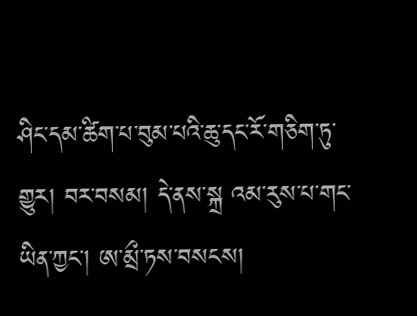ཤིང་དམ་ཚིག་པ་བུམ་པའི་ཆུ་དང་རོ་གཅིག་ཏུ་གྱུར། བར་བསམ། དེ་ནས་སྐྲ འམ་རུས་པ་གང་ཡིན་ཀྱང་། ཨ་མྲྀ་ཏས་བསངས།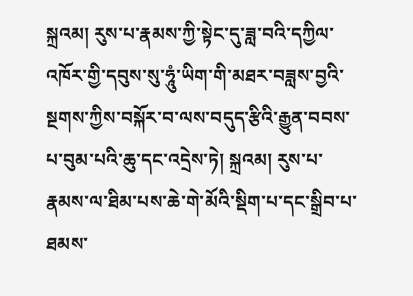སྐྲའམ། རུས་པ་རྣམས་ཀྱི་སྟེང་དུ་ཟླ་བའི་དཀྱིལ་འཁོར་གྱི་དབུས་སུ་ཧཱུཾ་ཡིག་གི་མཐར་བཟླས་བྱའི་སྔགས་ཀྱིས་བསྐོར་བ་ལས་བདུད་རྩིའི་རྒྱུན་བབས་པ་བུམ་པའི་ཆུ་དང་འདྲེས་ཏེ། སྐྲའམ། རུས་པ་རྣམས་ལ་ཐིམ་པས་ཆེ་གེ་མོའི་སྡིག་པ་དང་སྒྲིབ་པ་ཐམས་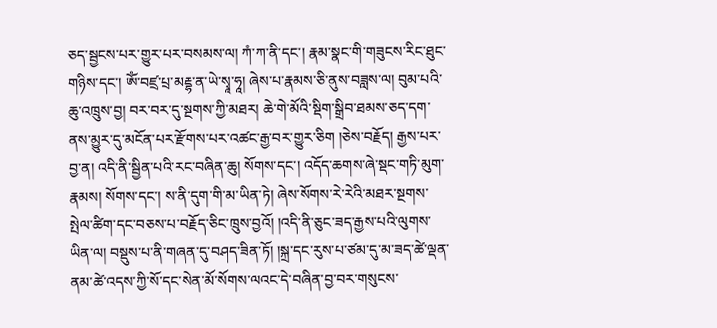ཅད་སྦྱངས་པར་གྱུར་པར་བསམས་ལ། ཀཾ་ཀ་ནི་དང་། རྣམ་སྣང་གི་གཟུངས་རིང་ཐུང་གཉིས་དང་། ༀ་བཛྲ་པྲ་མརྡྷ་ན་ཡེ་སྭཱ་ཧཱ། ཞེས་པ་རྣམས་ཅི་ནུས་བཟླས་ལ། བུམ་པའི་ཆུ་འཁྲུས་བྱ། བར་བར་དུ་སྔགས་ཀྱི་མཐར། ཆེ་གེ་མོའི་སྡིག་སྒྲིབ་ཐམས་ཅད་དག་ནས་མྱུར་དུ་མངོན་པར་རྫོགས་པར་འཚང་རྒྱ་བར་གྱུར་ཅིག །ཅེས་བརྗོད། རྒྱས་པར་བྱ་ན། འདི་ནི་སྦྱིན་པའི་རང་བཞིན་ཆུ། སོགས་དང་། འདོད་ཆགས་ཞེ་སྡང་གཏི་མུག་རྣམས། སོགས་དང་། ས་ནི་དུག་གི་མ་ཡིན་ཏེ། ཞེས་སོགས་རེ་རེའི་མཐར་སྔགས་སྤེལ་ཚིག་དང་བཅས་པ་བརྗོད་ཅིང་ཁྲུས་བྱའོ། །འདི་ནི་ཅུང་ཟད་རྒྱས་པའི་ལུགས་ཡིན་ལ། བསྡུས་པ་ནི་གཞན་དུ་བཤད་ཟིན་ཏོ། །སྐྲ་དང་རུས་པ་ཙམ་དུ་མ་ཟད་ཚེ་ལྡན་ནམ་ཚེ་འདས་ཀྱི་སོ་དང་སེན་མོ་སོགས་ལའང་དེ་བཞིན་བྱ་བར་གསུངས་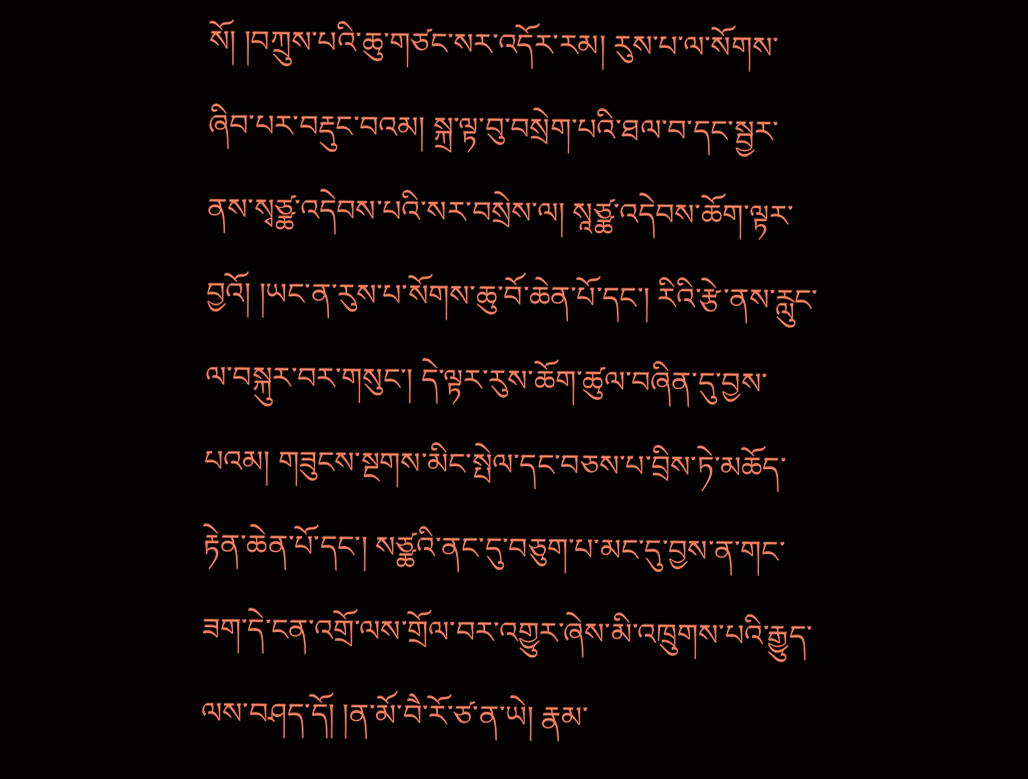སོ། །བཀྲུས་པའི་ཆུ་གཙང་སར་འདོར་རམ། རུས་པ་ལ་སོགས་ཞིབ་པར་བརྡུང་བའམ། སྐྲ་ལྟ་བུ་བསྲེག་པའི་ཐལ་བ་དང་སྦྱར་ནས་སྭཙྪ་འདེབས་པའི་སར་བསྲེས་ལ། སཱཙྪ་འདེབས་ཆོག་ལྟར་བྱའོ། །ཡང་ན་རུས་པ་སོགས་ཆུ་བོ་ཆེན་པོ་དང་། རིའི་རྩེ་ནས་རླུང་ལ་བསྐུར་བར་གསུང་། དེ་ལྟར་རུས་ཆོག་ཚུལ་བཞིན་དུ་བྱས་པའམ། གཟུངས་སྔགས་མིང་སྤེལ་དང་བཅས་པ་བྲིས་ཏེ་མཆོད་རྟེན་ཆེན་པོ་དང་། སཙྪའི་ནང་དུ་བཅུག་པ་མང་དུ་བྱས་ན་གང་ཟག་དེ་ངན་འགྲོ་ལས་གྲོལ་བར་འགྱུར་ཞེས་མི་འཁྲུགས་པའི་རྒྱུད་ལས་བཤད་དོ། །ན་མོ་བཻ་རོ་ཙ་ན་ཡེ། རྣམ་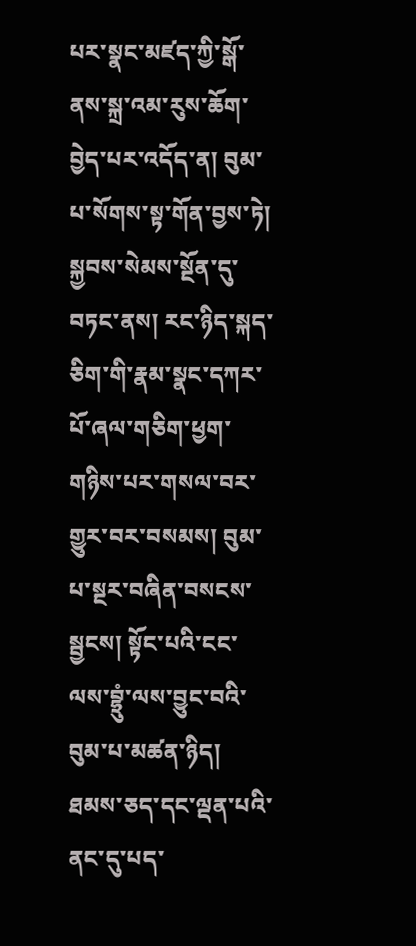པར་སྣང་མཛད་ཀྱི་སྒོ་ནས་སྐྲ་འམ་རུས་ཆོག་བྱེད་པར་འདོད་ན། བུམ་པ་སོགས་སྟ་གོན་བྱས་ཏེ། སྐྱབས་སེམས་སྔོན་དུ་བཏང་ནས། རང་ཉིད་སྐད་ཅིག་གི་རྣམ་སྣང་དཀར་པོ་ཞལ་གཅིག་ཕྱག་གཉིས་པར་གསལ་བར་གྱུར་བར་བསམས། བུམ་པ་སྔར་བཞིན་བསངས་སྦྱངས། སྟོང་པའི་ངང་ལས་བྷྲུཾ་ལས་བྱུང་བའི་བུམ་པ་མཚན་ཉིད། ཐམས་ཅད་དང་ལྡན་པའི་ནང་དུ་པད་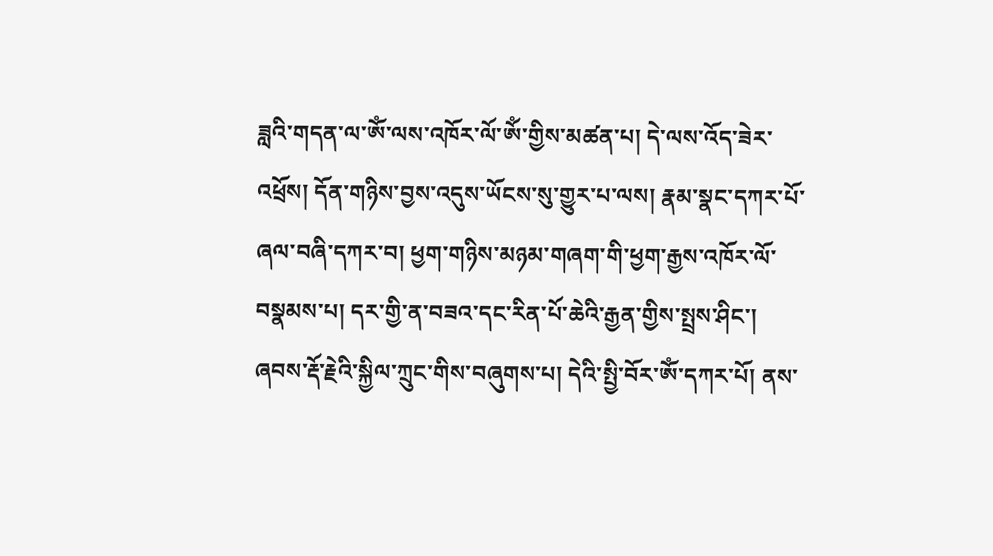ཟླའི་གདན་ལ་ༀ་ལས་འཁོར་ལོ་ༀ་གྱིས་མཚན་པ། དེ་ལས་འོད་ཟེར་འཕྲོས། དོན་གཉིས་བྱས་འདུས་ཡོངས་སུ་གྱུར་པ་ལས། རྣམ་སྣང་དཀར་པོ་ཞལ་བཞི་དཀར་བ། ཕྱག་གཉིས་མཉམ་གཞག་གི་ཕྱག་རྒྱས་འཁོར་ལོ་བསྣམས་པ། དར་གྱི་ན་བཟའ་དང་རིན་པོ་ཆེའི་རྒྱན་གྱིས་སྤྲས་ཤིང་། ཞབས་རྡོ་རྗེའི་སྐྱིལ་ཀྲུང་གིས་བཞུགས་པ། དེའི་སྤྱི་བོར་ༀ་དཀར་པོ། ནས་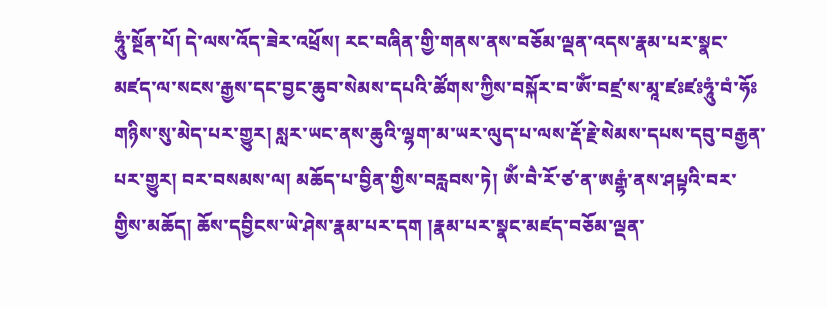ཧཱུཾ་སྔོན་པོ། དེ་ལས་འོད་ཟེར་འཕྲོས། རང་བཞིན་གྱི་གནས་ནས་བཅོམ་ལྡན་འདས་རྣམ་པར་སྣང་མཛད་ལ་སངས་རྒྱས་དང་བྱང་ཆུབ་སེམས་དཔའི་ཚོགས་ཀྱིས་བསྐོར་བ་ༀ་བཛྲ་ས་མཱ་ཛཿཛཿཧཱུཾ་བཾ་ཧོཿགཉིས་སུ་མེད་པར་གྱུར། སླར་ཡང་ནས་ཆུའི་ལྷག་མ་ཡར་ལུད་པ་ལས་རྡོ་རྗེ་སེམས་དཔས་དབུ་བརྒྱན་པར་གྱུར། བར་བསམས་ལ། མཆོད་པ་བྱིན་གྱིས་བརླབས་ཏེ། ༀ་བཻ་རོ་ཙ་ན་ཨརྒྷཾ་ནས་ཤཔྟའི་བར་གྱིས་མཆོད། ཆོས་དབྱིངས་ཡེ་ཤེས་རྣམ་པར་དག །རྣམ་པར་སྣང་མཛད་བཅོམ་ལྡན་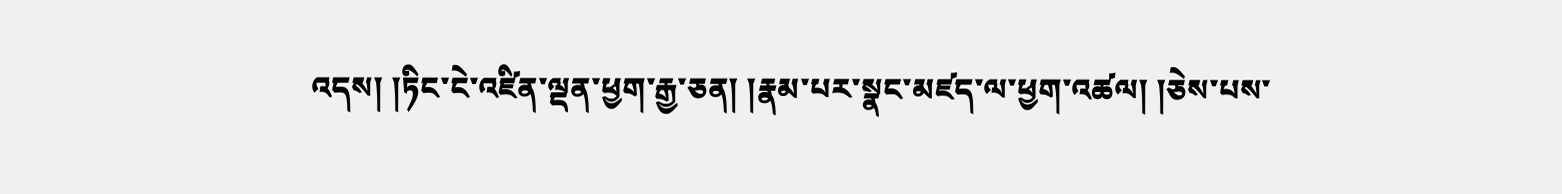འདས། །ཏིང་ངེ་འཛིན་ལྡན་ཕྱག་རྒྱ་ཅན། །རྣམ་པར་སྣང་མཛད་ལ་ཕྱག་འཚལ། །ཅེས་པས་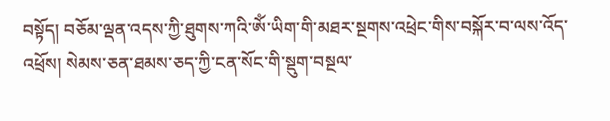བསྟོད། བཅོམ་ལྡན་འདས་ཀྱི་ཐུགས་ཀའི་ༀ་ཡིག་གི་མཐར་སྔགས་འཕྲེང་གིས་བསྐོར་བ་ལས་འོད་འཕྲོས། སེམས་ཅན་ཐམས་ཅད་ཀྱི་ངན་སོང་གི་སྡུག་བསྔལ་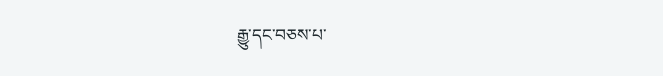རྒྱུ་དང་བཅས་པ་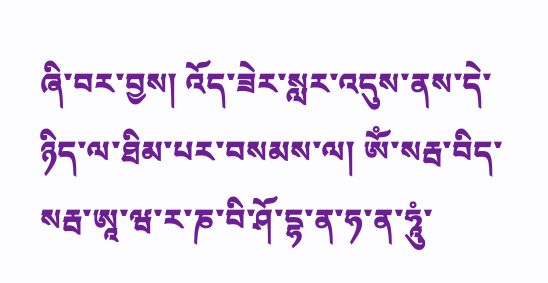ཞི་བར་བྱས། འོད་ཟེར་སླར་འདུས་ནས་དེ་ཉིད་ལ་ཐིམ་པར་བསམས་ལ། ༀ་སརྦ་བིད་སརྦ་ཨཱ་ཝ་ར་ཎ་བི་ཤོ་དྷ་ན་ཧ་ན་ཧཱུཾ་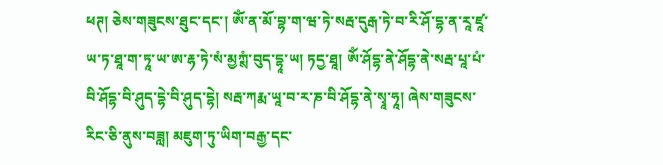ཕཊ། ཅེས་གཟུངས་ཐུང་དང་། ༀ་ན་མོ་བྷ་ག་ཝ་ཏེ་སརྦ་དུརྒ་ཏེ་བ་རི་ཤོ་དྷ་ན་རཱ་ཛཱ་ཡ་ཏ་ཐཱ་ག་ཏཱ་ཡ་ཨ་རྷ་ཏེ་སཾ་མྱཀྶཾ་བུད་དྷཱ་ཡ། ཏདྱ་ཐཱ། ༀ་ཤོདྷ་ནེ་ཤོདྷ་ནེ་སརྦ་པཱ་པཾ་བི་ཤོདྷ་བི་ཤུད་དྷེ་བི་ཤུད་དྷེ། སརྦ་ཀརྨ་ཡཱ་བ་ར་ཎ་བི་ཤོདྷ་ནེ་སྭཱ་ཧཱ། ཞེས་གཟུངས་རིང་ཅི་ནུས་བཟླ། མཇུག་ཏུ་ཡིག་བརྒྱ་དང་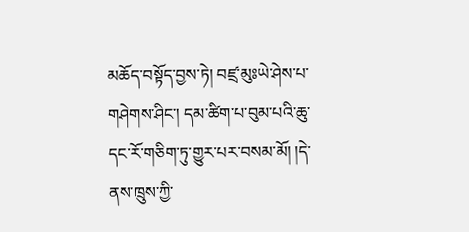མཆོད་བསྟོད་བྱས་ཏེ། བཛྲ་མུཿཡེ་ཤེས་པ་གཤེགས་ཤིང་། དམ་ཚིག་པ་བུམ་པའི་ཆུ་དང་རོ་གཅིག་ཏུ་གྱུར་པར་བསམ་མོ། །དེ་ནས་ཁྲུས་ཀྱི་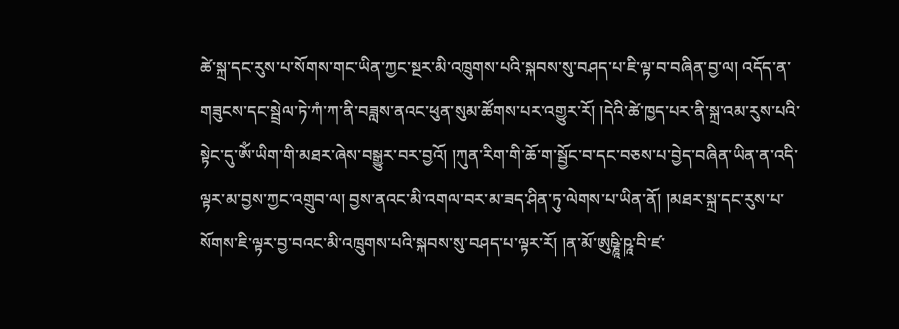ཚེ་སྐྲ་དང་རུས་པ་སོགས་གང་ཡིན་ཀྱང་སྔར་མི་འཁྲུགས་པའི་སྐབས་སུ་བཤད་པ་ཇི་ལྟ་བ་བཞིན་བྱ་ལ། འདོད་ན་གཟུངས་དང་སྦྲེལ་ཏེ་ཀཾ་ཀ་ནི་བཟླས་ནའང་ཕུན་སུམ་ཚོགས་པར་འགྱུར་རོ། །དེའི་ཚེ་ཁྱད་པར་ནི་སྐྲ་འམ་རུས་པའི་སྟེང་དུ་ༀ་ཡིག་གི་མཐར་ཞེས་བསྒྱུར་བར་བྱའོ། །ཀུན་རིག་གི་ཆོ་ག་སྦྱོང་བ་དང་བཅས་པ་བྱེད་བཞིན་ཡིན་ན་འདི་ལྟར་མ་བྱས་ཀྱང་འགྲུབ་ལ། བྱས་ནའང་མི་འགལ་བར་མ་ཟད་ཤིན་ཏུ་ལེགས་པ་ཡིན་ནོ། །མཐར་སྐྲ་དང་རུས་པ་སོགས་ཇི་ལྟར་བྱ་བའང་མི་འཁྲུགས་པའི་སྐབས་སུ་བཤད་པ་ལྟར་རོ། །ན་མོ་ཨུཥྞཱི་ཥཱ་བི་ཛ་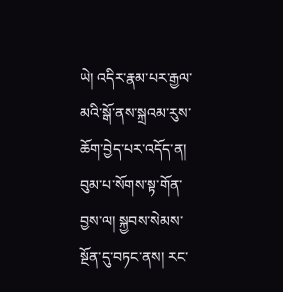ཡེ། འདིར་རྣམ་པར་རྒྱལ་མའི་སྒོ་ནས་སྐྲའམ་རུས་ཆོག་བྱེད་པར་འདོད་ན། བུམ་པ་སོགས་སྟ་གོན་བྱས་ལ། སྐྱབས་སེམས་སྔོན་དུ་བཏང་ནས། རང་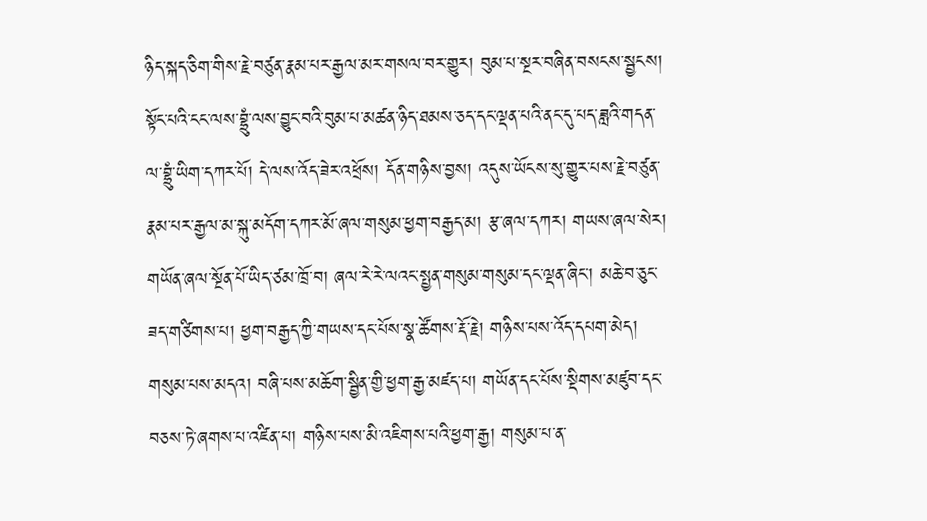ཉིད་སྐད་ཅིག་གིས་རྗེ་བཙུན་རྣམ་པར་རྒྱལ་མར་གསལ་བར་གྱུར། བུམ་པ་སྔར་བཞིན་བསངས་སྦྱངས། སྟོང་པའི་ངང་ལས་བྷྲུཾ་ལས་བྱུང་བའི་བུམ་པ་མཚན་ཉིད་ཐམས་ཅད་དང་ལྡན་པའི་ནང་དུ་པད་ཟླའི་གདན་ལ་བྷྲུཾ་ཡིག་དཀར་པོ། དེ་ལས་འོད་ཟེར་འཕྲོས། དོན་གཉིས་བྱས། འདུས་ཡོངས་སུ་གྱུར་པས་རྗེ་བཙུན་རྣམ་པར་རྒྱལ་མ་སྐུ་མདོག་དཀར་མོ་ཞལ་གསུམ་ཕྱག་བརྒྱད་མ། རྩ་ཞལ་དཀར། གཡས་ཞལ་སེར། གཡོན་ཞལ་སྔོན་པོ་ཡིད་ཙམ་ཁྲོ་བ། ཞལ་རེ་རེ་ལའང་སྤྱན་གསུམ་གསུམ་དང་ལྡན་ཞིང་། མཆེ་བ་ཅུང་ཟད་གཙིགས་པ། ཕྱག་བརྒྱད་ཀྱི་གཡས་དང་པོས་སྣ་ཚོགས་རྡོ་རྗེ། གཉིས་པས་འོད་དཔག་མེད། གསུམ་པས་མདའ། བཞི་པས་མཆོག་སྦྱིན་གྱི་ཕྱག་རྒྱ་མཛད་པ། གཡོན་དང་པོས་སྡིགས་མཛུབ་དང་བཅས་ཏེ་ཞགས་པ་འཛིན་པ། གཉིས་པས་མི་འཇིགས་པའི་ཕྱག་རྒྱ། གསུམ་པ་ན་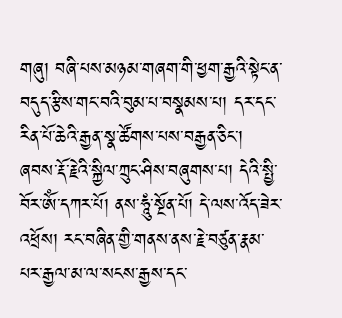གཞུ། བཞི་པས་མཉམ་གཞག་གི་ཕྱག་རྒྱའི་སྟེང་ན་བདུད་རྩིས་གང་བའི་བུམ་པ་བསྣམས་པ། དར་དང་རིན་པོ་ཆེའི་རྒྱན་སྣ་ཚོགས་པས་བརྒྱན་ཅིང་། ཞབས་རྡོ་རྗེའི་སྐྱིལ་ཀྲུང་ཤིས་བཞུགས་པ། དེའི་སྤྱི་བོར་ༀ་དཀར་པོ། ནས་ཧཱུཾ་སྔོན་པོ། དེ་ལས་འོད་ཟེར་འཕྲོས། རང་བཞིན་གྱི་གནས་ནས་རྗེ་བཙུན་རྣམ་པར་རྒྱལ་མ་ལ་སངས་རྒྱས་དང་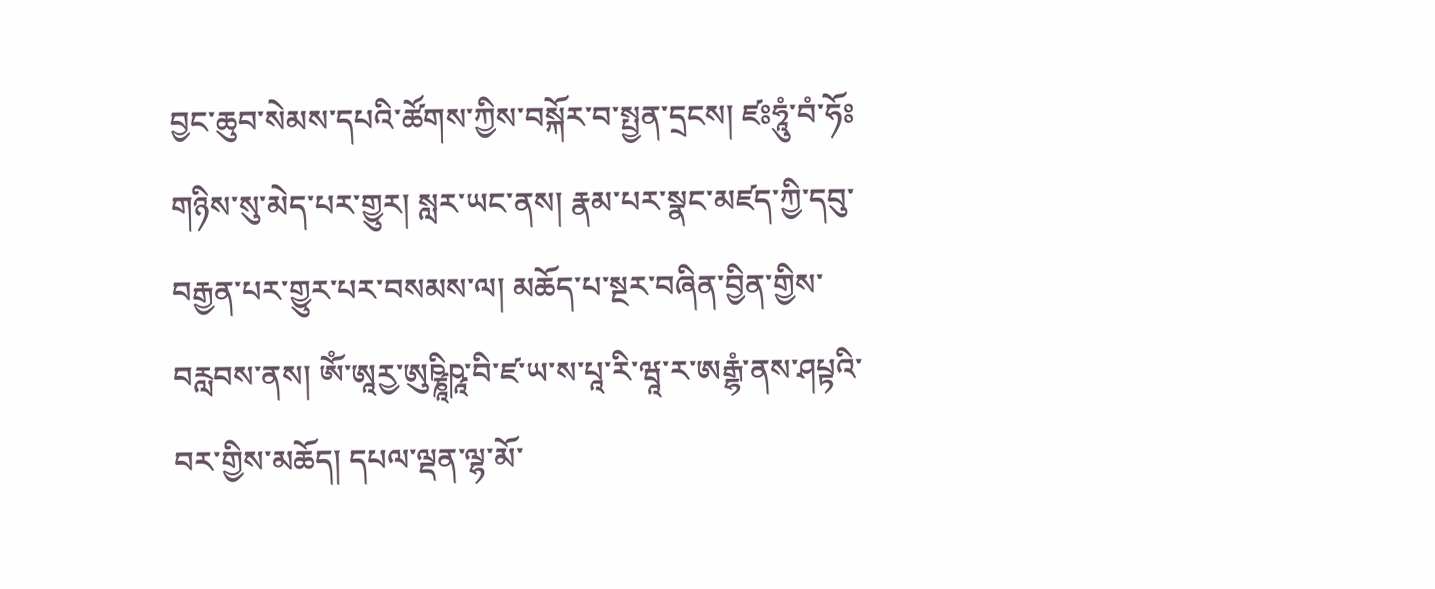བྱང་ཆུབ་སེམས་དཔའི་ཚོགས་ཀྱིས་བསྐོར་བ་སྤྱན་དྲངས། ཛཿཧཱུཾ་བཾ་ཧོཿ གཉིས་སུ་མེད་པར་གྱུར། སླར་ཡང་ནས། རྣམ་པར་སྣང་མཛད་ཀྱི་དབུ་བརྒྱན་པར་གྱུར་པར་བསམས་ལ། མཆོད་པ་སྔར་བཞིན་བྱིན་གྱིས་བརླབས་ནས། ༀ་ཨཱཪྱ་ཨུཥྞཱིཥཱ་བི་ཛ་ཡ་ས་པཱ་རི་ཝཱ་ར་ཨརྒྷཾ་ནས་ཤཔྟའི་བར་གྱིས་མཆོད། དཔལ་ལྡན་ལྷ་མོ་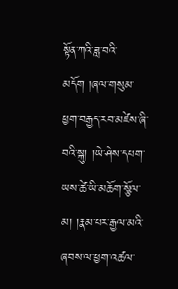སྟོན་ཀའི་ཟླ་བའི་མདོག །ཞལ་གསུམ་ཕྱག་བརྒྱད་རབ་མཛེས་ཞི་བའི་སྐུ། །ཡེ་ཤེས་དཔག་ཡས་ཚེ་ཡི་མཆོག་སྩོལ་མ། །རྣམ་པར་རྒྱལ་མའི་ཞབས་ལ་ཕྱག་འཚལ་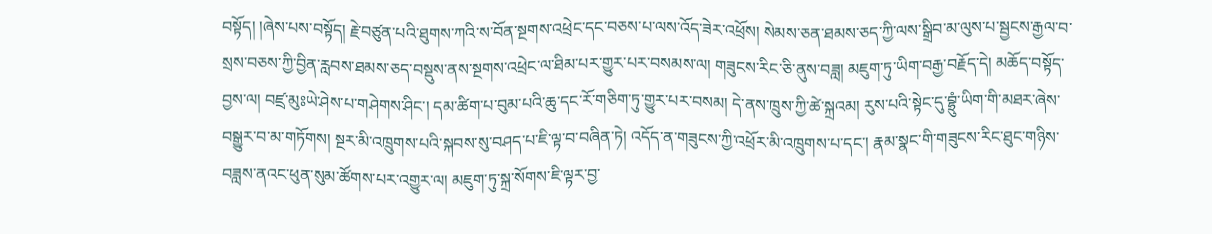བསྟོད། །ཞེས་པས་བསྟོད། རྗེ་བཙུན་པའི་ཐུགས་ཀའི་ས་བོན་སྔགས་འཕྲེང་དང་བཅས་པ་ལས་འོད་ཟེར་འཕྲོས། སེམས་ཅན་ཐམས་ཅད་ཀྱི་ལས་སྒྲིབ་མ་ལུས་པ་སྦྱངས་རྒྱལ་བ་སྲས་བཅས་ཀྱི་བྱིན་རླབས་ཐམས་ཅད་བསྡུས་ནས་སྔགས་འཕྲེང་ལ་ཐིམ་པར་གྱུར་པར་བསམས་ལ། གཟུངས་རིང་ཅི་ནུས་བཟླ། མཇུག་ཏུ་ཡིག་བརྒྱ་བརྗོད་དེ། མཆོད་བསྟོད་བྱས་ལ། བཛྲ་མུཿཡེ་ཤེས་པ་གཤེགས་ཤིང་། དམ་ཚིག་པ་བུམ་པའི་ཆུ་དང་རོ་གཅིག་ཏུ་གྱུར་པར་བསམ། དེ་ནས་ཁྲུས་ཀྱི་ཚེ་སྐྲའམ། རུས་པའི་སྟེང་དུ་བྷྲུཾ་ཡིག་གི་མཐར་ཞེས་བསྒྱུར་བ་མ་གཏོགས། སྔར་མི་འཁྲུགས་པའི་སྐབས་སུ་བཤད་པ་ཇི་ལྟ་བ་བཞིན་ཏེ། འདོད་ན་གཟུངས་ཀྱི་འཕྲོར་མི་འཁྲུགས་པ་དང་། རྣམ་སྣང་གི་གཟུངས་རིང་ཐུང་གཉིས་བཟླས་ནའང་ཕུན་སུམ་ཚོགས་པར་འགྱུར་ལ། མཇུག་ཏུ་སྐྲ་སོགས་ཇི་ལྟར་བྱ་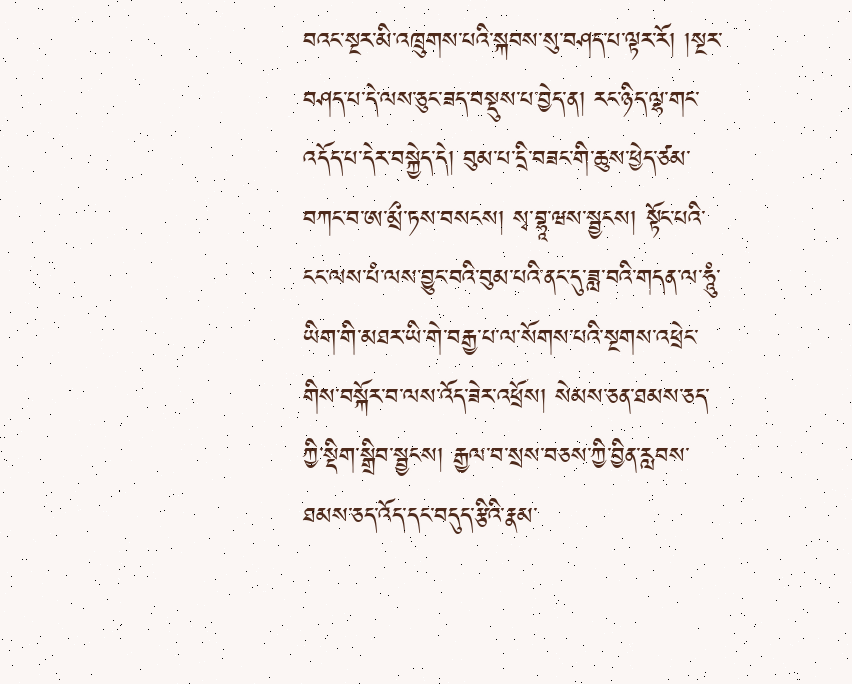བའང་སྔར་མི་འཁྲུགས་པའི་སྐབས་སུ་བཤད་པ་ལྟར་རོ། །སྔར་བཤད་པ་དེ་ལས་ཅུང་ཟད་བསྡུས་པ་བྱེད་ན། རང་ཉིད་ལྷ་གང་འདོད་པ་དེར་བསྐྱེད་དེ། བུམ་པ་དྲི་བཟང་གི་ཆུས་ཕྱེད་ཙམ་བཀང་བ་ཨ་མྲྀ་ཏས་བསངས། སྭ་བྷཱ་ཝས་སྦྱངས། སྟོང་པའི་ངང་ལས་པཾ་ལས་བྱུང་བའི་བུམ་པའི་ནང་དུ་ཟླ་བའི་གདན་ལ་ཧཱུཾ་ཡིག་གི་མཐར་ཡི་གེ་བརྒྱ་པ་ལ་སོགས་པའི་སྔགས་འཕྲེང་གིས་བསྐོར་བ་ལས་འོད་ཟེར་འཕྲོས། སེམས་ཅན་ཐམས་ཅད་ཀྱི་སྡིག་སྒྲིབ་སྦྱངས། རྒྱལ་བ་སྲས་བཅས་ཀྱི་བྱིན་རླབས་ཐམས་ཅད་འོད་དང་བདུད་རྩིའི་རྣམ་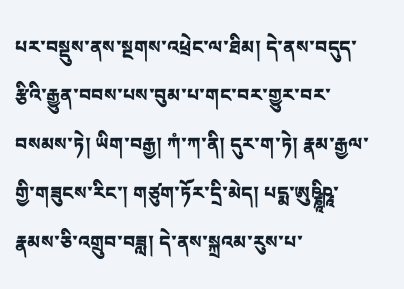པར་བསྡུས་ནས་སྔགས་འཕྲེང་ལ་ཐིམ། དེ་ནས་བདུད་རྩིའི་རྒྱུན་བབས་པས་བུམ་པ་གང་བར་གྱུར་བར་བསམས་ཏེ། ཡིག་བརྒྱ། ཀཾ་ཀ་ནི། དུར་ག་ཏེ། རྣམ་རྒྱལ་གྱི་གཟུངས་རིང་། གཙུག་ཏོར་དྲི་མེད། པདྨ་ཨུཥྞཱིཥཱ་རྣམས་ཅི་འགྲུབ་བཟླ། དེ་ནས་སྐྲའམ་རུས་པ་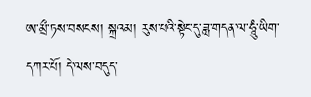ཨ་མྲྀ་ཏས་བསངས། སྐྲའམ། རུས་པའི་སྟེང་དུ་ཟླ་གདན་ལ་ཧཱུཾ་ཡིག་དཀར་པོ། དེ་ལས་བདུད་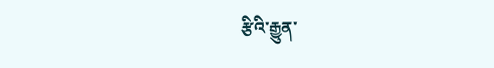རྩིའི་རྒྱུན་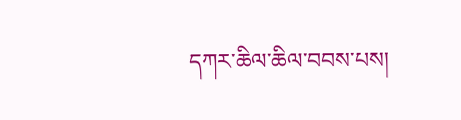དཀར་ཆིལ་ཆིལ་བབས་པས།